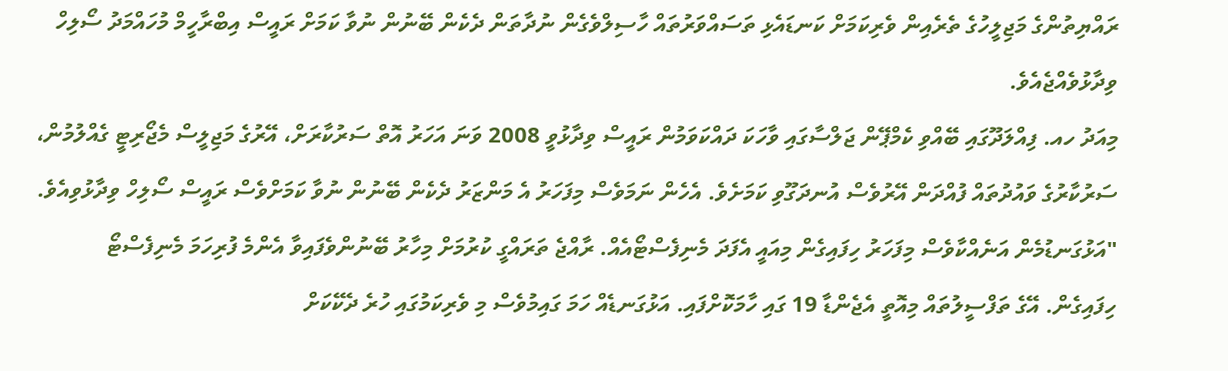ރައްޔިތުންގެ މަޖިލީހުގެ ތެރެއިން ވެރިކަމަށް ކަނޑައެޅި ތަސައްވަރުތައް ހާސިލްވެގެން ނުދާތަން ދެކެން ބޭނުން ނުވާ ކަމަށް ރައީސް އިބްރާހީމް މުހައްމަދު ސޯލިހް ވިދާޅުވެއްޖެއެވެ.
މިއަދު ހއ. ފިއްލަދޫގައި ބޭއްވި ކެމްޕޭން ޖަލްސާގައި ވާހަކަ ދައްކަވަމުން ރައީސް ވިދާޅުވީ 2008 ވަނަ އަހަރު އޮތް ސަރުކާރަށް، އޭރުގެ މަޖިލީސް މެޖޯރިޓީ ގެއްލުމުން، ސަރުކާރުގެ ވައުދުތައް ފުއްދަން އޭރުވެސް އުނދަގޫވި ކަމަށެވެ. އެހެން ނަމަވެސް މިފަހަރު އެ މަންޒަރު ދެކެން ބޭނުން ނުވާ ކަމަށްވެސް ރައީސް ސޯލިހް ވިދާޅުވިއެވެ.
"އަޅުގަނޑުމެން އަނެއްކާވެސް މިފަހަރު ހިފައިގެން މިއައީ އެފަދަ މެނިފެސްޓޯއެއް. ރާއްޖެ ތަރައްގީ ކުރުމަށް މިހާރު ބޭނުންވެފައިވާ އެންމެ ފުރިހަމަ މެނިފެސްޓޯ ހިފައިގެން. އޭގެ ތަފްސީލުތައް މިއޮތީ އެޖެންޑާ 19 ގައި ހާމަކޮށްފައި. އަޅުގަނޑެއް ހަމަ ގައިމުވެސް މި ވެރިކަމުގައި ހުރެ ދެކޭކަށް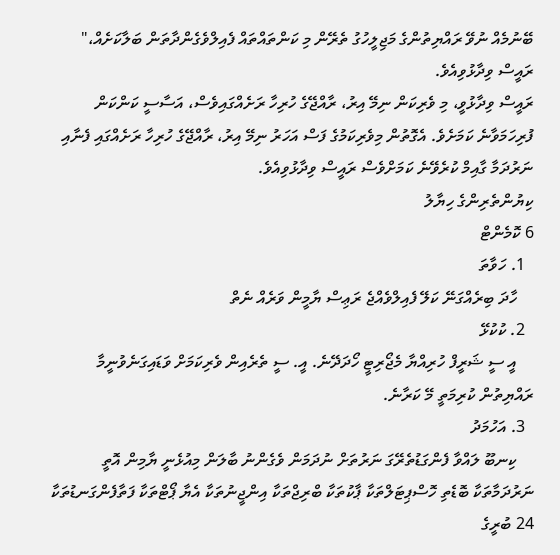ބޭނުމެއް ނުވޭ ރައްޔިތުންގެ މަޖިލީހުގު ތެރޭން މި ކަންތައްތައް ފެއިލްވެގެންދާތަން ބަލާކަށެއް،" ރައީސް ވިދާޅުވިއެވެ.
ރައީސް ވިދާޅުވީ، މި ވެރިކަން ނިމޭ އިރު، ރާއްޖޭގެ ހުރިހާ ރަށެއްގައިވެސް، އަސާސީ ކަންކަން ފުރިހަމަވާނެ ކަމަށެވެ. އެގޮތުން މިވެރިކަމުގެ ފަސް އަހަރު ނިމޭ އިރު، ރާއްޖޭގެ ހުރިހާ ރަށެއްގައި ފެނާއި ނަރުދަމާ ގާއިމް ކުރެވޭނެ ކަމަށްވެސް ރައީސް ވިދާޅުވިއެވެ.
ކިޔުންތެރިންގެ ހިޔާލު
6 ކޮމެންޓް
  1. ހަވާތަ
    ހާދަ ބިރެއްގަނޭ ކަލޭ ފެއިލްވެއްޖެ ރަޢިސް ޔާމީން ވަރެއް ނެތް
  2. ކުކުޅޭ
    އީ ސީ ޝަރީފް ހުރިއްޔާ މެޖޯރިޓީ ހޯދަދޭނެ. އީ. ސީ ތެރެއިން ވެރިކަމަށް ވަޑައިގަނެވުނީމާ ރައްޔިތުން ކުރިމަތީ މޭ ކަރާނެ.
  3. އަހުމަދު
    ކިނބޫ ލައްވާ ފެންގަޑުތެރޭގަ ނަރުތަށް ނުދަމަން ވެގެންނު ބާލަން މިއުޅެނީ ޔާމިން އޮތީ ނަރުދަމާތަކާ ބޮޑެތި ހޮސްޕިޓަލްތަކާ ޕާކުތަކާ ބްރިޖްތަކާ އިންޖީނުތަކާ އެޔާ ޕޯޓްތަކާ ފަތާފެންގަނޑުތަކާ 24 ބުރީގެ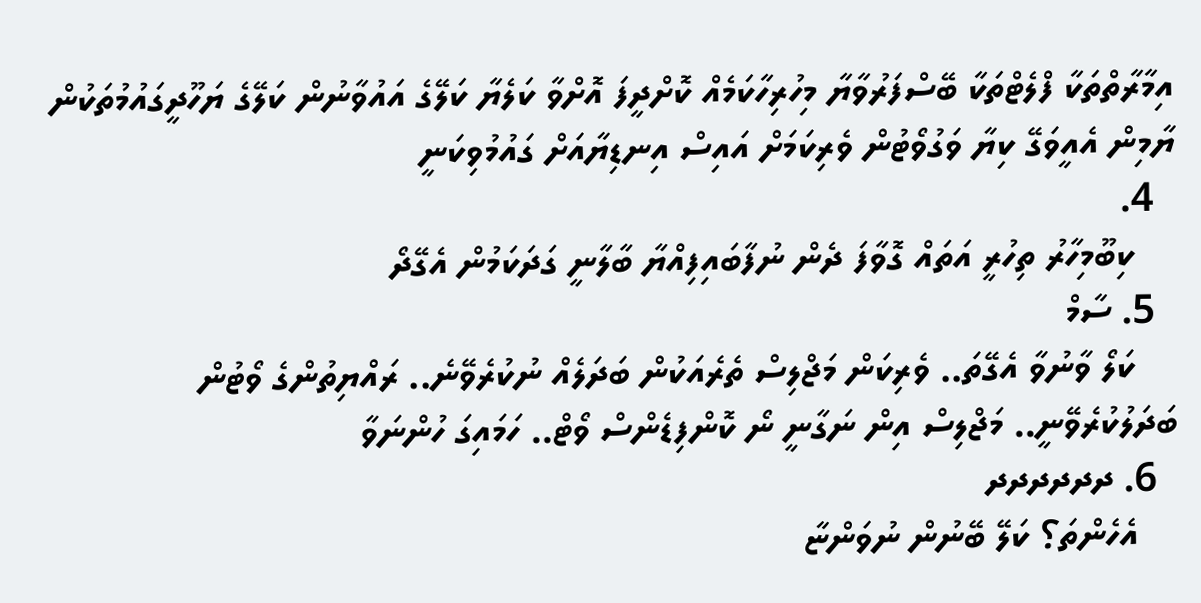އިމާރާތްތަކާ ފްލެޓްތަކާ ބޭސްފަރުވާޔާ މިހުރިހާކަމެއް ކޮށްދީފަ އޮށްވާ ކަލެޔާ ކަލޭގެ އައުވާނުން ކަލޭގެ ޔަހޫދީގައުމުތަކުން ޔާމިން އެއީވަގޭ ކިޔާ ވަގުވޯޓުން ވެރިކަމަށް އައިސް އިނޑިޔާއަށް ގައުމުވިކަނީ
  4.
    ކިބޫމިހާރު ތިހުރީ އަތައް ގޮވާފަ ދެން ނުފާބައިފިއްޔާ ބާލާނީ ގަދަކަމުން އެގޭދޯ
  5. ސާމް
    ކަލޯ ވާނުވާ އެގޭތަ.. ވެރިކަން މަޖްލިސް ތެރެއަކުން ބަދަލެއް ނުކުރެވޭނެ.. ރައްޔިތުންގެ ވޯޓުން ބަދަލުކުރެވޭނީ.. މަޖްލިސް އިން ނަގާނީ ނޯ ކޮންފިޑެންސް ވޯޓް.. ހަމައިގަ ހުންނަވާ
  6. ދދދދދދ
    އެހެންތަ؟ ކަލޭ ބޭނުން ނުވަންޏާ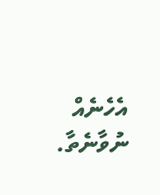އެހެނެއް ނުވާނެތާ.